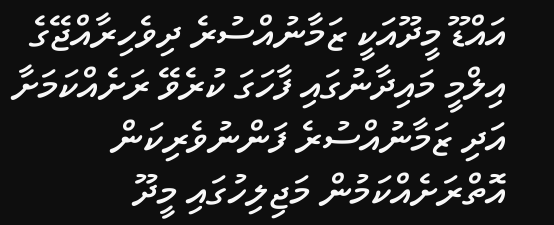އައްޑޫ މީދޫއަކީ ޒަމާނުއްސުރެ ދިވެހިރާއްޖޭގެ އިލްމީ މައިދާނުގައި ފާހަގަ ކުރެވޭ ރަށެއްކަމަށާ އަދި ޒަމާނުއްސުރެ ފަންނުވެރިކަން އޮތްރަށެއްކަމުން މަޖިލިހުގައި މީދޫ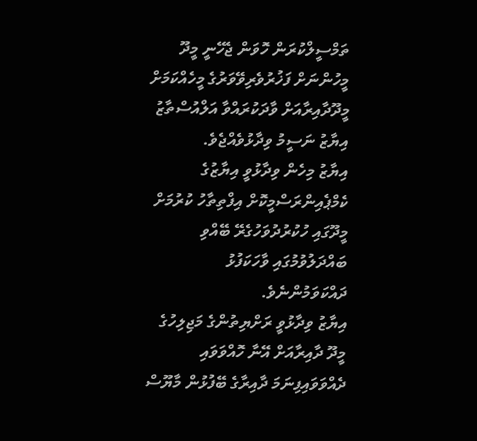ތަމްސީލްކުރަން ހޮވަން ޖެހޭނީ މީދޫ މީހުންނަށް ފަޚުރުވެރިވޭވަރުގެ މީހެއްކަމަށް މީދޫދާއިރާއަށް ވާދަކުރައްވާ އަލްއުސްތާޒު އިޔާޒު ނަސީމު ވިދާޅުވެއްޖެވެ.
އިޔާޒު މިހެން ވިދާޅުވީ އިޔާޒުގެ ކެމްޕެއިންރަސްމީކޮށް އިފްތިތާހު ކުރުމަށް މީދޫގައި ހުކުރުދުވަހުގެރޭ ބޭއްވި ބައްދަލުވުމުގައި ވާހަކަފުޅު ދައްކަވަމުންނެވެ.
އިޔާޒު ވިދާޅުވީ ރަށްޔިތުންގެ މަޖިލިހުގެ މީދޫ ދާއިރާއަށް އޭނާ ހޮއްވަވައި ދެއްވަވައިފިނަމަ ދާއިރާގެ ބޭފުޅުން މާޔޫސް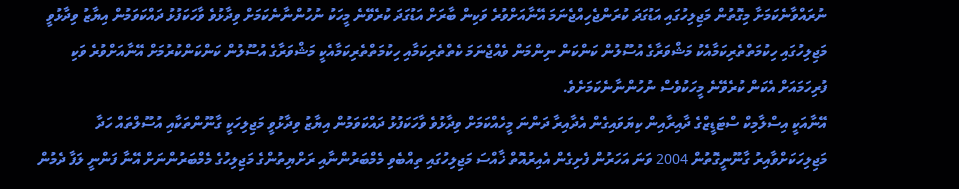ނުރައްވާނެކަމަށާ މިގޮތުން މަޖިލިހުގައި އަޑުގަދަ ކުރަންޖެހިއްޖެނަމަ އޭނާއަށްވުރެ ވަކިން ބާރަށް އަޑުގަދަ ކުރެވޭނެ މީހަކު ނުހުންނާނެކަމަށް ވިދާޅުވެ ވާހަކަފުޅު ދައްކަވަމުން އިޔާޒު ވިދާޅުވީ މަޖިލިހުގައި ހިކުމަތްތެރިކަމާއެކު މަޝްވަރާގެ އުސޫލުން ކަންކަން ނިންމަން ވެއްޖެނަމަ ކެތްތެރިކަމާއި ހިކުމަތްތެރިކަމާއެކީ މަޝްވަރާގެ އުސޫލުން ކަންކަންކުރުމަށް އޭނާއަށްވުރެ ވަކި ފުރިހަމައަށް އެކަން ކުރެވޭނެ މީހަކުވެސް ނުހުންނާނެކަމަށެވެ.
އޭނާއަކީ އިސްލާމިކް ސްޓަޑީޒްގެ ދާއިރާއިން ކިޔަވައިގެން އެދާއިރާ ދަންނަ މީހެއްކަމަށް ވިދާޅުވެ ވާހަކަފުޅު ދައްކަވަމުން އިޔާޒު ވިދާޅުވީ މަޖިލިހަކީ ގާނޫންތަކާއި އުސޫލްތައް ހަދާ މަޖިލިހަކަށްވާއިރު ގާނޫނީގޮތުން 2004 ވަނަ އަހަރުން ފެށިގެން އެއިރުއޮތް ޚާއްސަ މަޖިލިހުގައި ތިއްބެވި މެމްބަރުންނާއި ރަށްޔިތުންގެ މަޖިލިހުގެ މެމްބަރުންނަށް އޭނާ ފަންނީ ލަފާ ދެމުން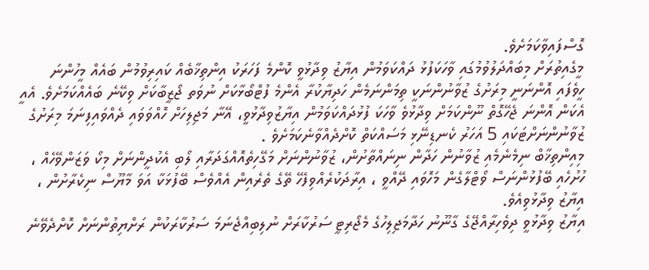ގޮސްފައިވާކަމަށެވެ.
މީގެއިތުރަށް މިބައްދަލުވުމުގައި ވާހަކަފުޅު ދައްކަވަމުން އިޔާޒު ވިދާޅުވީ ކޮންމެ ފަހަރަކު އިންތިޚާބެއް ކައިރިވުމުން ބައެއް މީހުންނަ ހީވެފައި އޮންނަނީ މިރަށުގެ ޒުވާނުންނަކީ ތިމަންނަމެން ހަދިޔާކުރާ އެންމެ ފުޓްބޯޅާކަށް ނުވަތ ޖޯޒީބާކަށް ވިކޭނެ ބައެއްކަމަށެވެ. އެއީ އެކަން އޮންނަ ޖެހޭގޮތް ނޫންކަމަށް ވިދާޅުވެ ވާހަކަ ފުޅުދައްކަވަމުން އިޔާޒުވިދާޅުވީ، އޭނާ މަޖިލިހަށް ހޮއްވަވައި ދެއްވައިފިނަމަ މިރަށުގެ ޒުވާނުންނަށްޓަކައި 5 އަހަރު ކެނޑިނޭޅި މަސައްކަތް ކޮށްދެއްވާނެކަމަށެވެ .
މިއިންތިޚާބް ނިމެނެމެއި ޒުވާނުން ހަދާން ނިނައްތާށުން، ޒުވާނުންނަށް މަގޭހިތެއޮއްގަދަރާއި ލޯބި އެކުދީންނަށް މިކޯ ވަޒަންވޭހެއް ، ހުށުހެއި ބޭފުޅުންނަސް ވޯޓްލާގެން މަހޮވައި ދޭއްވީ ، އިރާދަކުރެއްވިފެހޭ ތޭގެ ތެރެއިން އެއްވެސް ބޭފުޅަކާ އަވަ މާޔޫސް ނިކެރާށުން ،
އިޔާޒު ވިދާޅުވިއެވެ.
އިޔާޒު ވިދާޅުވީ ދިވެހިރާއްޖޭގެ ގާނޫނު ހަދާމަޖިލިހުގެ މެޖޯރިޓީ ސަރުކާރަށް ނުލިބިއްޖެނަމަ ސަރުކާރަކުން ރަށްޔިތުންނަށް ކޮށްދެވޭނެ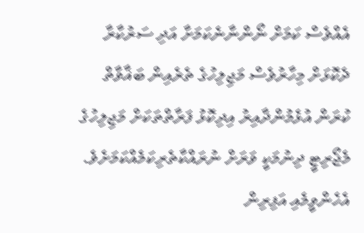އެއްވެސް ކަމަށް ނޯންނާނެކަމަށާ އަދި ސަރުކާރާ ދެކޮޅަށް މިހާރުވެސް މަޖިލިހުގެ ތެރެއިން ބަޣާވާތް ކުރަން އުޅެމުންދާއިރު އިދިކޮޅު ފަރާތްތަކަށް މަޖިލިހުގެ މެޖޯރިޓީ ދިނުމަކީ ވަރަށް ނުރައްކާތެރިކަމެއްކަމަށެވެ.
އެހެންވީމެއި އަފިރިން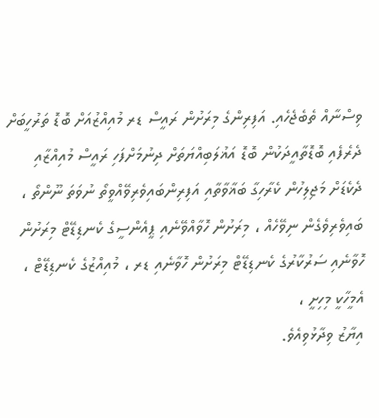ވިސްނާއް ތެބެޖެހެއި. އަފިރިންގެ މިރަށުން ރައީސް ޑރ މުއިއްޒުއަށް ބޮޑޮ ތަރުހީބަށް ދެރެފެއި ބޮޑޮތާއީދަކުން ބޮޑޮ އަޣުލަބިއްޔަތަށް ދިނުމަށްފަހި ރައީސް މުއިއްޒާއި ދެކެޑަށް މަޖިލިހުން ކެރާހިގާ ބަޣާވާތާއި އަފިރިންބައިވެރިވޭއްވީތޯ ނުވަތަ ނޫންތޯ ، ބައިވެރިވެގެން ނިވޭހެއް ، މިރަށުން ހޮވާއްވޭނެއި ޕީއެންސީގެ ކެނޑިޑޭޓް މިރަށުން ހޮވާނެއި ސަރުކާރުގެ ކެނޑިޑޭޓް މިރަށުން ހޮވާނެއި ޑރ ، މުއިއްޒުގެ ކެނޑިޑޭޓް ، އެމީހާކީ މިހިށީ ،
އިޔާޒު ވިދާޅުވިއެވެ.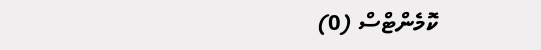ކޮމެންޓްސް (0)